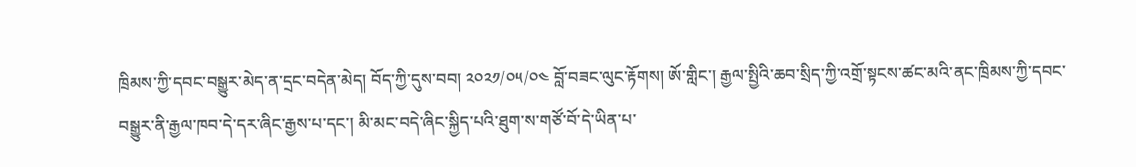ཁྲིམས་ཀྱི་དབང་བསྒྱུར་མེད་ན་དྲང་བདེན་མེད། བོད་ཀྱི་དུས་བབ། ༢༠༢༡/༠༥/༠༤ བློ་བཟང་ལུང་རྟོགས། ཨོ་གླིང་། རྒྱལ་སྤྱིའི་ཆབ་སྲིད་ཀྱི་འགྲོ་སྟངས་ཚང་མའི་ནང་ཁྲིམས་ཀྱི་དབང་བསྒྱུར་ནི་རྒྱལ་ཁབ་དེ་དར་ཞིང་རྒྱས་པ་དང་། མི་མང་བདེ་ཞིང་སྐྱིད་པའི་ཐུག་ས་གཙོ་བོ་དེ་ཡིན་པ་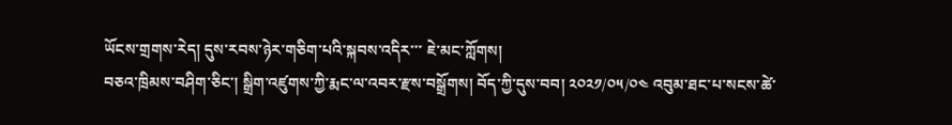ཡོངས་གྲགས་རེད། དུས་རབས་ཉེར་གཅིག་པའི་སྐབས་འདིར་་་ ཇེ་མང་ཀློགས།
བཅའ་ཁྲིམས་བཤིག་ཅིང་། སྒྲིག་འཛུགས་ཀྱི་རྨང་ལ་འབར་རྫས་བསྒྲོགས། བོད་ཀྱི་དུས་བབ། ༢༠༢༡/༠༥/༠༤ འབུམ་ཐང་པ་སངས་ཚེ་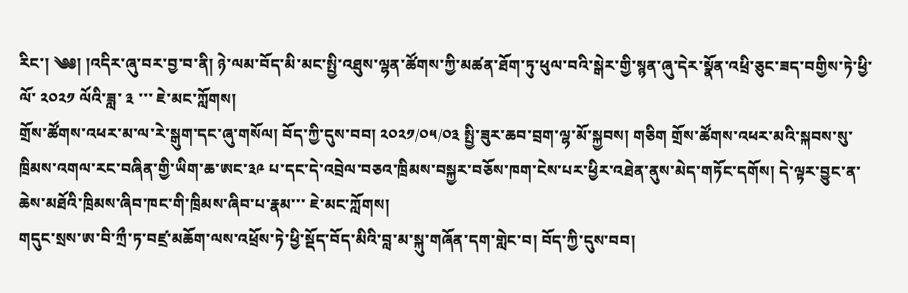རིང་། ༄༅། །འདིར་ཞུ་བར་བྱ་བ་ནི། ཉེ་ལམ་བོད་མི་མང་སྤྱི་འཐུས་ལྷན་ཚོགས་ཀྱི་མཚན་ཐོག་ཏུ་ཕུལ་བའི་སྒེར་གྱི་སྙན་ཞུ་དེར་སྣོན་འཕྲི་ཅུང་ཟད་བགྱིས་ཏེ་ཕྱི་ལོ་ ༢༠༢༡ ལོའི་ཟླ་ ༣ ་་་ ཇེ་མང་ཀློགས།
གྲོས་ཚོགས་འཕར་མ་ལ་རེ་སྒུག་དང་ཞུ་གསོལ། བོད་ཀྱི་དུས་བབ། ༢༠༢༡/༠༥/༠༣ སྤྱི་ཟུར་ཆབ་བྲག་ལྷ་མོ་སྐྱབས། གཅིག གྲོས་ཚོགས་འཕར་མའི་སྐབས་སུ་ཁྲིམས་འགལ་རང་བཞིན་གྱི་ཡིག་ཆ་ཨང་༣༩ པ་དང་དེ་འབྲེལ་བཅའ་ཁྲིམས་བསྐྱར་བཅོས་ཁག་ངེས་པར་ཕྱིར་འཐེན་ནུས་མེད་གཏོང་དགོས། དེ་ལྟར་བྱུང་ན་ཆེས་མཐོའི་ཁྲིམས་ཞིབ་ཁང་གི་ཁྲིམས་ཞིབ་པ་རྣམ་་་ ཇེ་མང་ཀློགས།
གདུང་སྲས་ཨ་བི་ཀྲྀ་ཏ་བཛྲ་མཆོག་ལས་འཕྲོས་ཏེ་ཕྱི་སྡོད་བོད་མིའི་བླ་མ་སྐུ་གཞོན་དག་གླེང་བ། བོད་ཀྱི་དུས་བབ།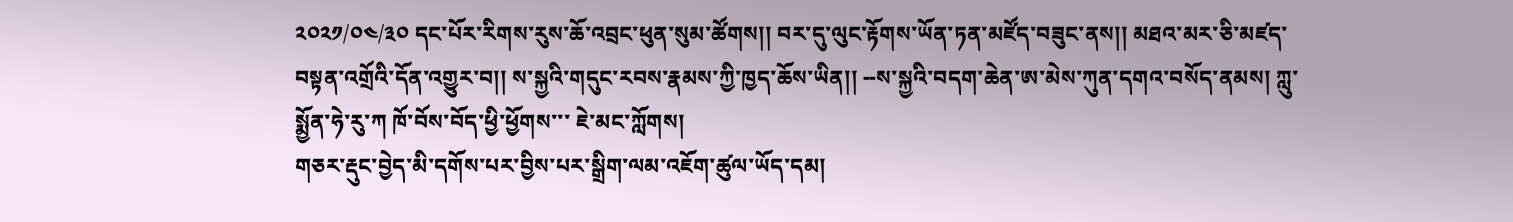༢༠༢༡/༠༤/༣༠ དང་པོར་རིགས་རུས་ཆོ་འབྲང་ཕུན་སུམ་ཚོགས།། བར་དུ་ལུང་རྟོགས་ཡོན་ཏན་མཛོད་བཟུང་ནས།། མཐའ་མར་ཅི་མཛད་བསྟན་འགྲོའི་དོན་འགྱུར་བ།། ས་སྐྱའི་གདུང་རབས་རྣམས་ཀྱི་ཁྱད་ཆོས་ཡིན།། --ས་སྐྱའི་བདག་ཆེན་ཨ་མེས་ཀུན་དགའ་བསོད་ནམས། ཀླུ་སྨྱོན་ཧེ་རུ་ཀ ཁོ་བོས་བོད་ཕྱི་ཕྱོགས་་་ ཇེ་མང་ཀློགས།
གཅར་རྡུང་བྱེད་མི་དགོས་པར་བྱིས་པར་སྒྲིག་ལམ་འཇོག་ཚུལ་ཡོད་དམ།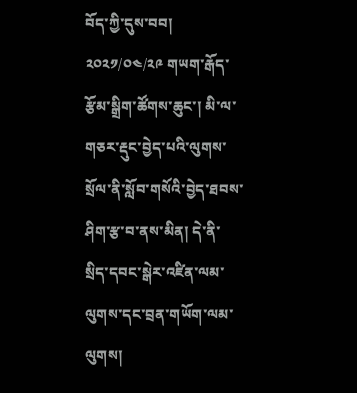བོད་ཀྱི་དུས་བབ། ༢༠༢༡/༠༤/༢༩ གཡག་རྒོད་རྩོམ་སྒྲིག་ཚོགས་ཆུང་། མི་ལ་གཅར་རྡུང་བྱེད་པའི་ལུགས་སྲོལ་ནི་སློབ་གསོའི་བྱེད་ཐབས་ཤིག་རྩ་བ་ནས་མིན། དེ་ནི་སྲིད་དབང་སྒེར་འཛིན་ལམ་ལུགས་དང་བྲན་གཡོག་ལམ་ལུགས།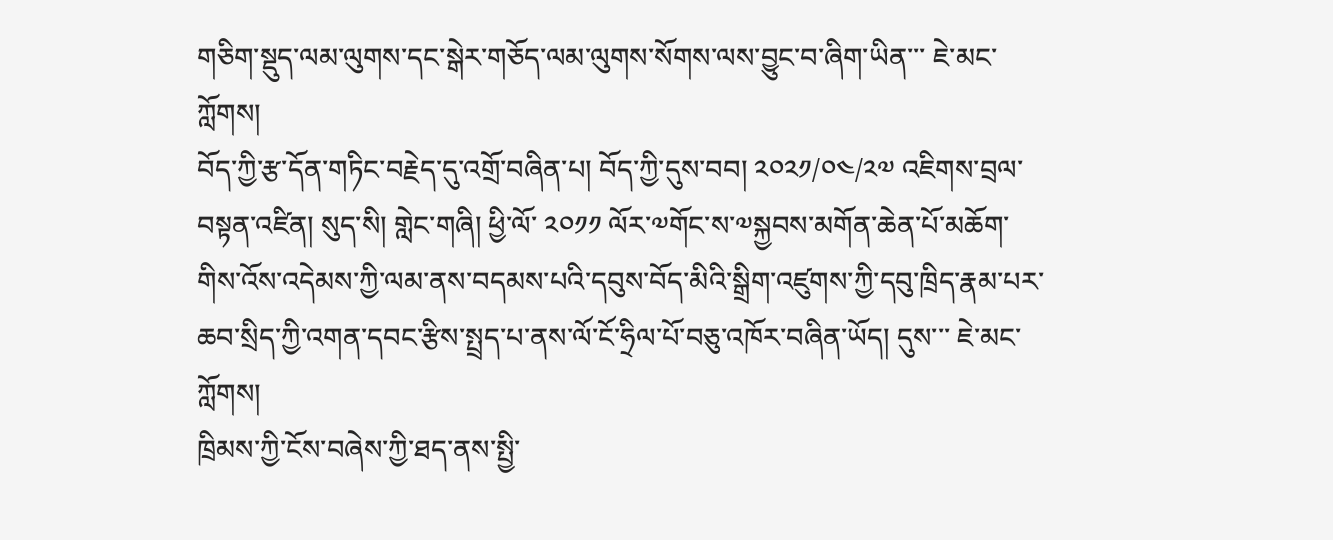གཅིག་སྡུད་ལམ་ལུགས་དང་སྒེར་གཅོད་ལམ་ལུགས་སོགས་ལས་བྱུང་བ་ཞིག་ཡིན་་་ ཇེ་མང་ཀློགས།
བོད་ཀྱི་རྩ་དོན་གཏིང་བརྗེད་དུ་འགྲོ་བཞིན་པ། བོད་ཀྱི་དུས་བབ། ༢༠༢༡/༠༤/༢༧ འཇིགས་བྲལ་བསྟན་འཛིན། སུད་སི། གླེང་གཞི། ཕྱི་ལོ་ ༢༠༡༡ ལོར་༧གོང་ས་༧སྐྱབས་མགོན་ཆེན་པོ་མཆོག་གིས་འོས་འདེམས་ཀྱི་ལམ་ནས་བདམས་པའི་དབུས་བོད་མིའི་སྒྲིག་འཛུགས་ཀྱི་དབུ་ཁྲིད་རྣམ་པར་ཆབ་སྲིད་ཀྱི་འགན་དབང་རྩིས་སྤྲད་པ་ནས་ལོ་ངོ་ཧྲིལ་པོ་བཅུ་འཁོར་བཞིན་ཡོད། དུས་་་ ཇེ་མང་ཀློགས།
ཁྲིམས་ཀྱི་ངོས་བཞེས་ཀྱི་ཐད་ནས་སྤྱི་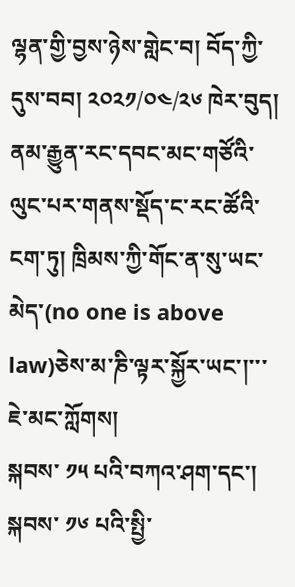ལྷན་གྱི་བྱས་ཉེས་གླེང་བ། བོད་ཀྱི་དུས་བབ། ༢༠༢༡/༠༤/༢༦ ཁེར་བུད། ནམ་རྒྱུན་རང་དབང་མང་གཙོའི་ལུང་པར་གནས་སྡོད་ང་རང་ཚོའི་ངག་ཏུ། ཁྲིམས་ཀྱི་གོང་ན་སུ་ཡང་མེད་(no one is above law)ཅེས་མ་ཎི་ལྟར་སྐྱོར་ཡང་།་་་ ཇེ་མང་ཀློགས།
སྐབས་ ༡༥ པའི་བཀའ་ཤག་དང་། སྐབས་ ༡༦ པའི་སྤྱི་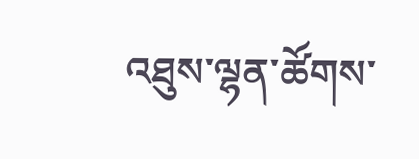འཐུས་ལྷན་ཚོགས་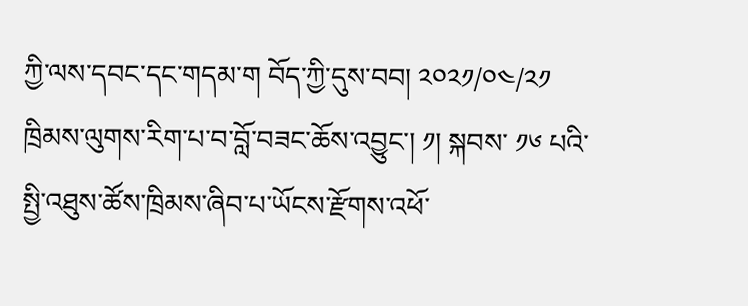ཀྱི་ལས་དབང་དང་གདམ་ག བོད་ཀྱི་དུས་བབ། ༢༠༢༡/༠༤/༢༡ ཁྲིམས་ལུགས་རིག་པ་བ་བློ་བཟང་ཆོས་འབྱུང་། ༡། སྐབས་ ༡༦ པའི་སྤྱི་འཐུས་ཚོས་ཁྲིམས་ཞིབ་པ་ཡོངས་རྫོགས་འཕོ་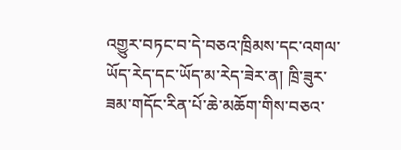འགྱུར་བཏང་བ་དེ་བཅའ་ཁྲིམས་དང་འགལ་ཡོད་རེད་དང་ཡོད་མ་རེད་ཟེར་ན། ཁྲི་ཟུར་ཟམ་གདོང་རིན་པོ་ཆེ་མཆོག་གིས་བཅའ་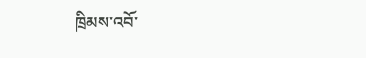ཁྲིམས་འབོ་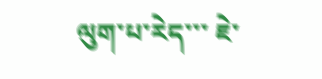ལུག་པ་རེད་་་ ཇེ་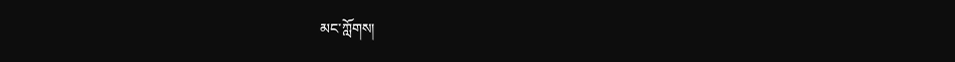མང་ཀློགས།